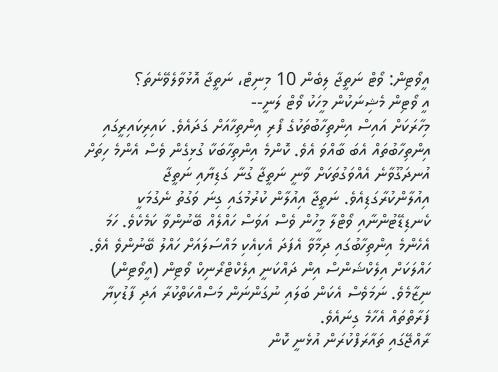އީވޯޓިން: ވޯޓް ނަތީޖާ ލިބެން 10 މިނިޓް، ނަތީޖާ އޮޅުވާލެވޭނެތަ؟
އީ ވޯޓިން މެޝިނަކުން މީހަކު ވޯޓް ލަނީ--
މިހާރަކަށް އައިސް އިންތިހާބުތަކުގެ ފޯރި އިންތިހާއަށް ގަދައެވެ. ކައިރިކައިރީގައި އިންތިހާބުތައް އެބަ ބާއްވަ އެވެ. ކޮންމެ އިންތިހާބަކާ ގުޅިގެން ވެސް އެންމެ ހިތަށް އުނދަގޫވާނެ އެއްވަގުތަކަށް ވާނީ ނަތީޖާ ގުނާ ގަޑިޔާއި ނަތީޖާ އިއުލާންކުރާގަޑިއެވެ. ނަތީޖާ އިއުލާން ކުރުމުގައި ގިނަ ވަގުތު ނެގުމަކީ ކެނޑިޑޭޓުންނާއި ވޯޓްލާ މީހުން ވެސް އަވަސް ހައްލެއް ބޭނުންވާ ކަމެކެވެ. ހަމަ އެހެންމެ އިންތިހާބުގައި ދިމާވާ އެފަދަ އެކިއެކި މައްސަލައަށް ހައްލު ބޭނުންވެ އެވެ. ހައްލަކަށް އިލެކްޝަންސް އިން ދައްކަނީ އިލެކްޓްރޯނިކް ވޯޓިން (އީވޯޓިން) ނިޒާމެވެ. ނަމަވެސް އެކަން ބަލައި ނުގަންނަން މަސްއްކަތްކުރާ އަދި ފާޑުކިޔާ ފަރާތްތައް އެހާމެ ގިނައެވެ.
ރާއްޖޭގައި ތައާރަފްކުރަން އުޅެނީ ކޮން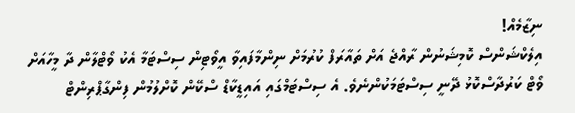ނިޒާމެއް!
އިލެކްޝަންސް ކޮމިޝަނުން ރާއްޖެ އަށް ތައާރަފް ކުރުމަށް ނިންމާފައިވާ އީވޯޓިން ސިސްޓަމާ އެކު ވޯޓްލާން ދާ މީހާއަށް ވޯޓް ކަރުދާސްކޮޅު ދޭނީ ސިސްޓަމަކުންނެވެ. އެ ސިސްޓަމްގައި އައިޑީކާޑް ސްކޭން ކޮށްލުމުން ފިންގާޕްރިންޓް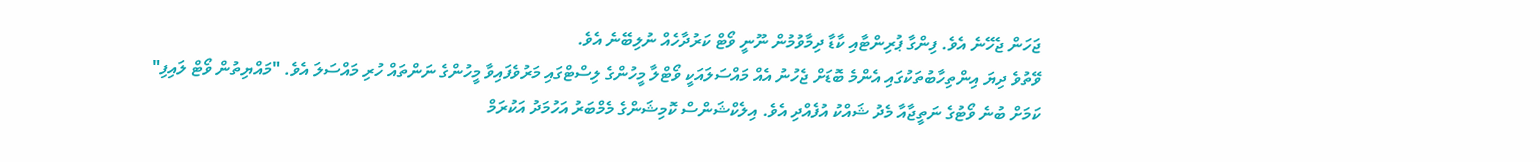ޖަހަން ޖެހޭނެ އެވެ. ފިންގާ ޕުރިންޓާއި ކާޑާ ދިމާވުމުން ނޫނީ ވޯޓް ކަރުދާހެއް ނުލިބޭނެ އެވެ.
ވޭތުވެ ދިޔަ އިންތިހާބުތަކުގައި އެންމެ ބޮޑަށް ޖެހުނު އެއް މައްސަލައަކީ ވޯޓްލާ މީހުންގެ ލިސްޓްގައި މަރުވެފައިވާ މީހުންގެ ނަންތައް ހުރި މައްސަލަ އެވެ. "މައްޔިތުން ވޯޓް ލައިފި" ކަމަށް ބުނެ ވޯޓުގެ ނަތީޖާއާ މެދު ޝައްކު އުފެއްދި އެވެ. އިލެކްޝަންސް ކޮމިޝަންގެ މެމްބަރު އަހުމަދު އަކުރަމް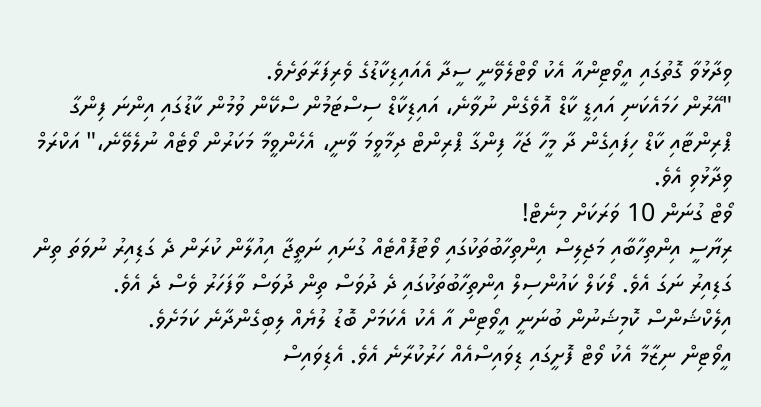ވިދާޅުވާ ގޮތުގައި އީވޯޓިންއާ އެކު ވޯޓްލެވޭނީ ސީދާ އެއައިޑިކާޑުގެ ވެރިފަރާތަށެވެ.
"އޭރުން ހަމައެކަނި އައިޑީ ކާޑް އޮވެގެން ނުވާނެ، އައިޑިކާޑް ސިސްޓަމުން ސްކޭން ވުމުން ކާޑުގައި އިންނަ ފިންގާ ޕްރިންޓާއި ކާޑް ހިފައިގެން ދާ މީހާ ޖަހާ ފިންގާ ޕްރިންޓް ދިމާވީމަ ވާނީ، އެހެންވީމާ މަކަރުން ވޯޓެއް ނުލެވޭނެ،" އަކްރަމް ވިދާޅުވި އެވެ.
ވޯޓް ގުނަން 10 ވަރަކަށް މިނެޓް!
ރިޔާސީ އިންތިހާބާއި މަޖިލިސް އިންތިހާބުތަކުގައި ވޯޓުފޮއްޓެއް ގުނައި ނަތީޖާ އިއުލާން ކުރަން ދެ ގަޑިއިރު ނުވަތަ ތިން ގަޑިއިރު ނަގަ އެވެ. ލޯކަލް ކައުންސިލް އިންތިހާބުތަކުގައި ދެ ދުވަސް ތިން ދުވަސް ވާފަހަރު ވެސް ދެ އެވެ. އިލެކްޝަންސް ކޮމިޝަނުން ބުނަނީ އީވޯޓިން އާ އެކު އެކަމަށް ބޮޑު ލުޔެއް ލިބިގެންދާނެ ކަމަށެވެ.
އީވޯޓިން ނިޒާމާ އެކު ވޯޓް ފޮށީގައި ޑިވައިސްއެއް ހަރުކުރާނެ އެވެ. އެޑިވައިސް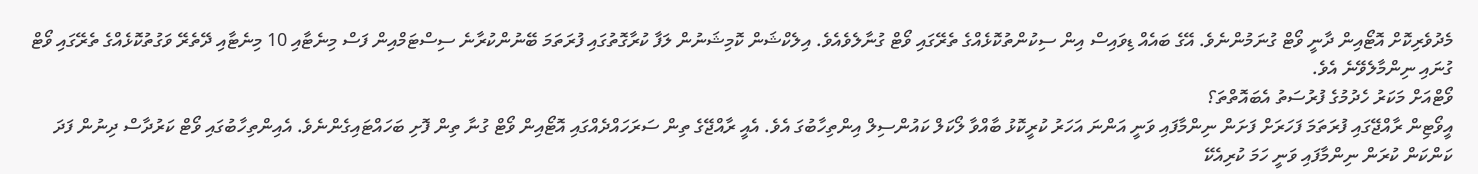މެދުވެރިކޮށް އޮޓޯއިން ދާނީ ވޯޓް ގުނަމުންނެވެ. އޭގެ ބައެއް ޑިވައިސް އިން ސިކުންތުކޮޅެއްގެ ތެރޭގައި ވޯޓް ގުނާލެވެއެވެ. އިލެކްޝަން ކޮމިޝަނުން ލަފާ ކުރާގޮތުގައި ފުރަތަމަ ބޭނުންކުރާނެ ސިސްޓަމްއިން ފަސް މިނެޓާއި 10 މިނެޓާއި ދޭތެރޭ ވަގުތުކޮޅެއްގެ ތެރޭގައި ވޯޓް ގުނައި ނިންމާލެވޭނެ އެވެ.
ވޯޓްއަށް މަކަރު ހެދުމުގެ ފުރުސަތު އެބައޮތްތަ؟
އީވޯޓިން ރާއްޖޭގައި ފުރަތަމަ ފަހަރަށް ފަށަން ނިންމާފައި ވަނީ އަންނަ އަހަރު ކުރީކޮޅު ބާއްވާ ލޯކަލް ކައުންސިލް އިންތިހާބުގަ އެވެ. އެއީ ރާއްޖޭގެ ތިން ސަރަހައްދެއްގައި އޮޓޯއިން ވޯޓް ގުނާ ތިން ފޮށި ބަހައްޓައިގެންނެވެ. އެއިންތިހާބުގައި ވޯޓް ކަރުދާސް ދިނުން ފަދަ ކަންކަން ކުރަން ނިންމާފައި ވަނީ ހަމަ ކުރިއެކޭ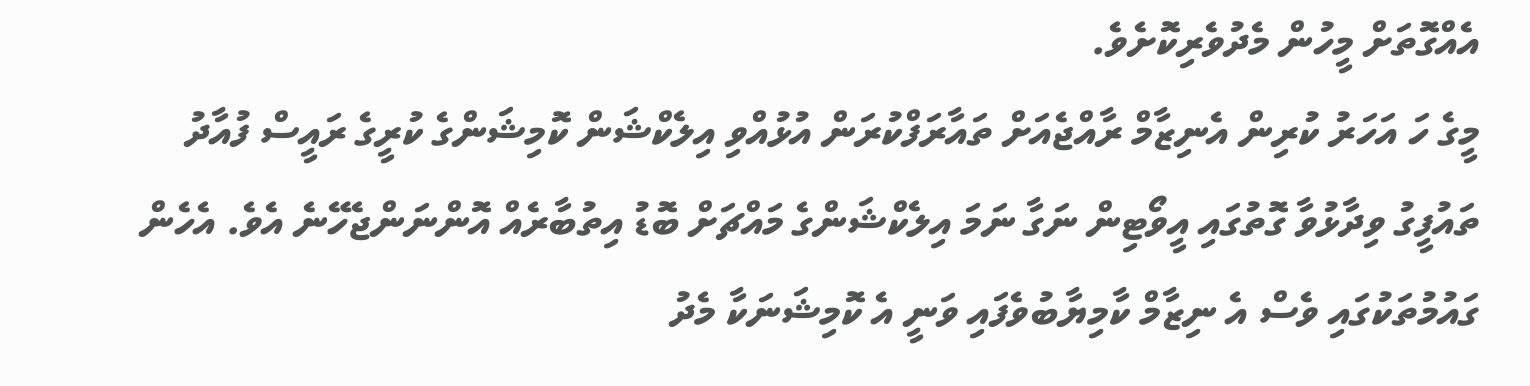އެއްގޮތަށް މީހުން މެދުވެރިކޮށެވެ.
މީގެ ހަ އަހަރު ކުރިން އެނިޒާމް ރާއްޖެއަށް ތައާރަފްކުރަން އުޅުއްވި އިލެކްޝަން ކޮމިޝަންގެ ކުރީގެ ރައީސް ފުއާދު ތައުފީގު ވިދާޅުވާ ގޮތުގައި އީވޯޓިން ނަގާ ނަމަ އިލެކްޝަންގެ މައްޗަށް ބޮޑު އިތުބާރެއް އޮންނަންޖެހޭނެ އެވެ. އެހެން ގައުމުތަކުގައި ވެސް އެ ނިޒާމް ކާމިޔާބުވެފައި ވަނީ އެ ކޮމިޝަނަކާ މެދު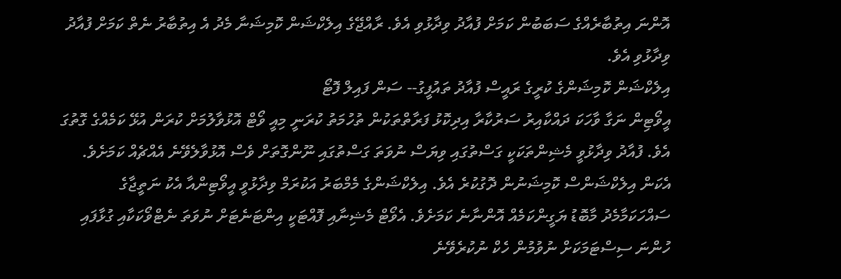އޮންނަ އިތުބާރެއްގެ ސަބަބުން ކަމަށް ފުއާދު ވިދާޅުވި އެވެ. ރާއްޖޭގެ އިލެކްޝަން ކޮމިޝަނާ މެދު އެ އިތުބާރު ނެތް ކަމަށް ފުއާދު ވިދާޅުވި އެވެ.
އިލެކްޝަން ކޮމިޝަންގެ ކުރީގެ ރައީސް ފުއާދު ތައުފީގު-- ސަން ފައިލް ފޮޓޯ
އީވޯޓިން ނަގާ ވާހަކަ ދައްކާއިރު ސަރުކާރާ އިދިކޮޅު ފަރާތްތަކުން ތުހުމަތު ކުރަނީ މިއީ ވޯޓް އޮޅުވާލުމަށް ކުރަން އުޅޭ ކަމެއްގެ ގޮތުގަ އެވެ. ފުއާދު ވިދާޅުވީ މެޝިންތަކަކީ ގަސްތުގައި ވިޔަސް ނުވަތަ ގަސްތުގައި ނޫންގޮތަށް ވެސް އޮޅުވާލެވޭނެ އެއްޗެއް ކަމަށެވެ.
އެކަން އިލެކްޝަންސް ކޮމިޝަނުން ދޮގުކުރެ އެވެ. އިލެކްޝަންގެ މެމްބަރު އަކުރަމް ވިދާޅުވީ އީވޯޓިންއާ އެކު ނަތީޖާގެ ސައްހަކަމާމެދު މާބޮޑު ޔަގީންކަމެއް އޮންނާނެ ކަމަށެވެ. އެވޯޓް މެޝިނާއި ފޮއްޓަކީ އިންޓަނެޓަށް ނުވަތަ ނެޓްވޯކަކާއި ގުޅާފައި ހުންނަ ސިސްޓަމަކަށް ނުވުމުން ހެކް ނުކުރެވޭނެ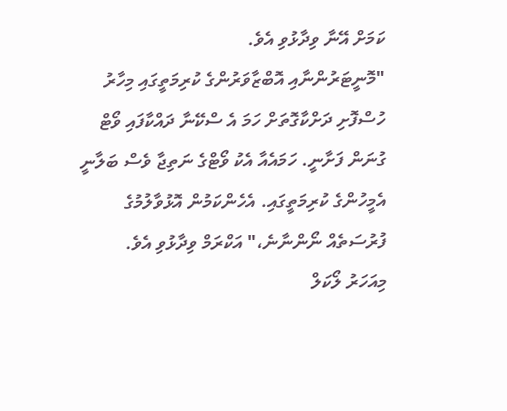ކަމަށް އޭނާ ވިދާޅުވި އެވެ.
"މޮނީޓަރުންނާއި އޮބްޒާވަރުންގެ ކުރިމަތީގައި މިހާރު ހުސްފޮށި ދަށްކާގޮތަށް ހަމަ އެ ސްކޭނާ ދައްކާފައި ވޯޓް ގުނަން ފަށާނީ. ހަމައެއާ އެކު ވޯޓްގެ ނަތިޖާ ވެސް ބަލާނީ އެމީހުންގެ ކުރިމަތީގައި. އެހެންކަމުން އޮޅުވާލުމުގެ ފުރުސަތެއް ނޯންނާނެ،" އަކްރަމް ވިދާޅުވި އެވެ.
މިއަހަރު ލޯކަލް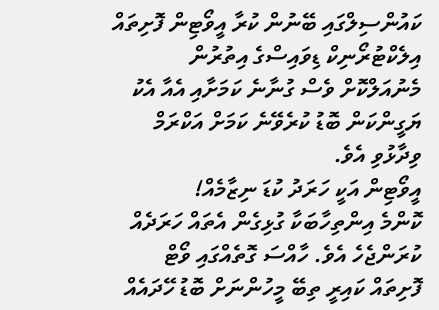ކައުންސިލްގައި ބޭނުން ކުރާ އީވޯޓިން ފޮށިތައް އިލެކްޓުރޯނިކް ޑިވައިސްގެ އިތުރުން މެނުއަލްކޮށް ވެސް ގުނާނެ ކަމަށާއި އެއާ އެކު ޔަގީންކަން ބޮޑު ކުރެވޭނެ ކަމަށް އަކްރަމް ވިދާޅުވި އެވެ.
އީވޯޓިން އަކީ ހަރަދު ކުޑަ ނިޒާމެއް!
ކޮންމެ އިންތިހާބަކާ ގުޅިގެން އެތައް ހަރަދެއް ކުރަންޖެހެ އެވެ. ހާއްސަ ގޮތެއްގައި ވޯޓް ފޮށިތައް ކައިރީ ތިބޭ މީހުންނަށް ބޮޑު ހޭދައެއް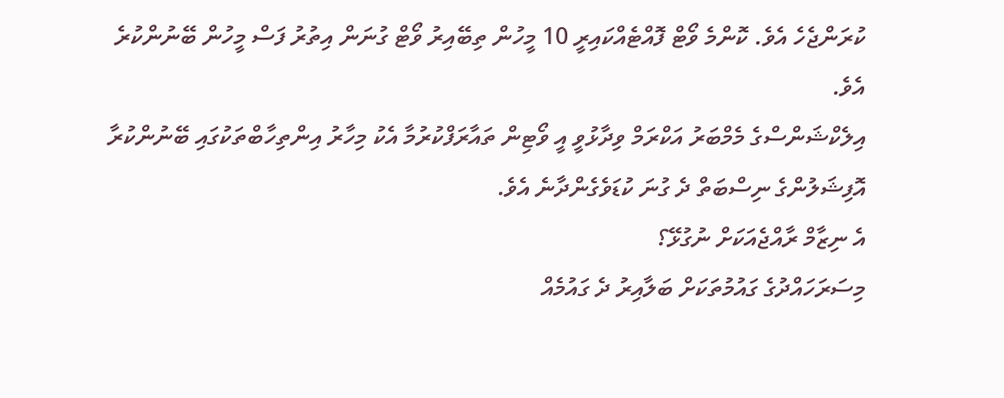ކުރަންޖެހެ އެވެ. ކޮންމެ ވޯޓް ފޮއްޓެއްކައިރީ 10 މީހުން ތިބޭއިރު ވޯޓް ގުނަން އިތުރު ފަސް މީހުން ބޭނުންކުރެ އެވެ.
އިލެކްޝަންސްގެ މެމްބަރު އަކްރަމް ވިދާޅުވީ އީ ވޯޓިން ތައާރަފްކުރުމާ އެކު މިހާރު އިންތިހާބްތަކުގައި ބޭނުންކުރާ އޮފިޝަލުންގެ ނިސްބަތް ދެ ގުނަ ކުޑަވެގެންދާނެ އެވެ.
އެ ނިޒާމް ރާއްޖެއަކަށް ނުގުޅޭ؟
މިސަރަހައްދުގެ ގައުމުތަކަށް ބަލާއިރު ދެ ގައުމެއް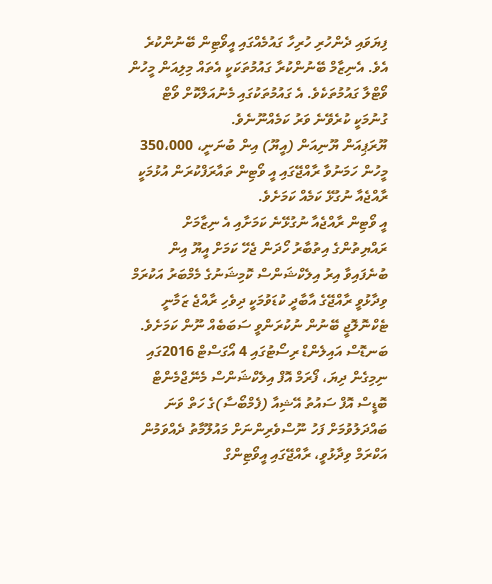ފިޔަވައި ދެންހުރި ހުރިހާ ގައުމެއްގައި އީވޯޓިން ބޭނުންކުރެ އެވެ. އެނިޒާމް ބޭނުންކުރާ ގައުމުތަކަކީ އެތައް މިލިއަން މީހުން ވޯޓްލާ ގައުމުތަކެވެ. އެ ގައުމުތަކުގައި މެނުއަލްކޮށް ވޯޓް ގުނުމަކީ ކުރެވޭނެ ވަރު ކަމެއްނޫނެވެ.
ޔޫރަޕިއަން ޔޫނިއަން (އީޔޫ) އިން ބުނަނީ، 350،000 މީހުން ހަމަނުވާ ރާއްޖޭގައި އީ ވޯޓިން ތައާރަފްކުރަން އުޅުމަކީ ރާއްޖެއާ ނުގުޅޭ ކަމެއް ކަމަށެވެ.
އީ ވޯޓިން ރާއްޖެއާ ނުގުޅޭނެ ކަމަށާއި އެ ނިޒާމަށް ރައްޔިތުންގެ އިތުބާރު ހޯދަން ޖެހޭ ކަމަށް އީޔޫ އިން ބުނެފައިވާ އިރު އިލެކްޝަންސް ކޮމިޝަނުގެ މެމްބަރު އަކުރަމް ވިދާޅުވީ ރާއްޖޭގެ އާބާދީ ކުޑަވުމަކީ ދިވެހި ރާއްޖެ ޒަމާނީ ޓެކްނޮލޮޖީ ބޭނުން ނުކުރަންވީ ސަބަބެއް ނޫން ކަމަށެވެ.
ބަނޑޮސް އައިލެންޑް ރިސޯޓުގައި 4 އޯގަސްޓް 2016ގައި ނިމިގެން ދިޔަ، ފޯރަމް އޮފް އިލެކްޝަންސް މެނޭޖްމެންޓް ބޮޑީސް އޮފް ސައުތު އޭޝިއާ (ފެމްބޯސާ)ގެ ހަތް ވަނަ ބައްދަލުވުމަށް ފަހު ނޫސްވެރިންނަށް މައުލޫމާތު ދެއްވަމުން އަކްރަމް ވިދާޅުވީ، ރާއްޖޭގައި އީވޯޓިންގް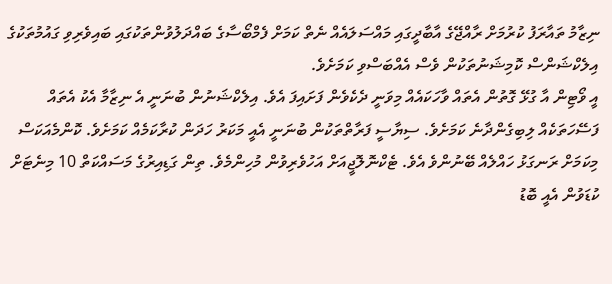ނިޒާމު ތައާރަފު ކުރުމަށް ރާއްޖޭގެ އާބާދީގައި މައްސަލައެއް ނެތް ކަމަށް ފެމްބޯސާގެ ބައްދަލުވުންތަކުގައި ބައިވެރިވި ގައުމުތަކުގެ އިލެކްޝަންސް ކޮމިޝަނުތަކުން ވެސް އެއްބަސްވި ކަމަށެވެ.
އީ ވޯޓިން އާ ގުޅޭ ގޮތުން އެތައް ވާހަކައެއް މިވަނީ ދެކެވެން ފަށައިފަ އެވެ. އިލެކްޝަނުން ބުނަނީ އެ ނިޒާމާ އެކު އެތައް ފަސޭހަތަކެއް ލިބިގެންދާނެ ކަމަށެވެ. ސިޔާސީ ފަރާތްތަކުން ބުނަނީ އެއީ މަކަރު ހަދަން ކުރާކަމެއް ކަމަށެވެ. ކޮންމެއަކަސް މިކަމަށް ރަނގަޅު ހައްލެއް ބޭނުންވެ އެވެ. ޓެކްނޮލޮޖީއަށް އަހުވެރިވުން މުހިންމެވެ. ތިން ގަޑިއިރުގެ މަސައްކަތް 10 މިނެޓަށް ކުޑަވުން އެއީ ބޮޑު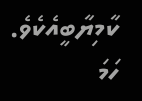ކާމިޔާބީއެކެވެ. ހަމަ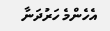އެހެންމެ ހަރުދަނާ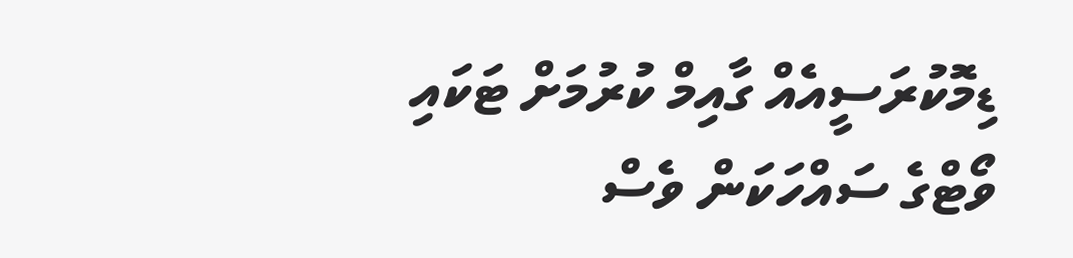ޑިމޮކުރަސީއެއް ގާއިމް ކުރުމަށް ޓަކައި ވޯޓްގެ ސައްހަކަން ވެސް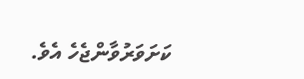ކަށަވަރުވާންޖެހެ އެވެ.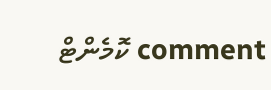comment ކޮމެންޓް